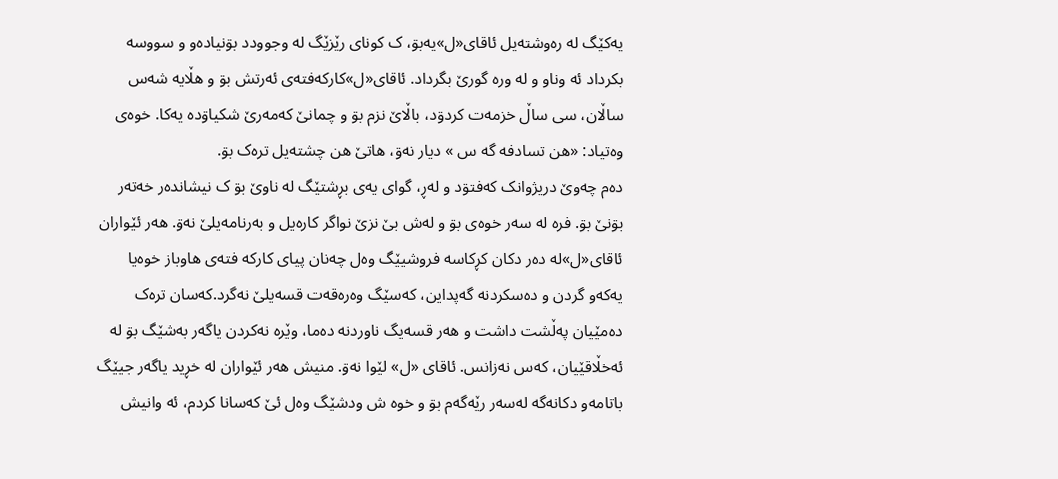یەکێگ لە رەوشتەیل ئاقای«ل»یەبۊ، ک کونای رێزێگ لە وجوودد بۊنیادەو و سووسە بکرداد ئە وناو و لە ورە گورێ بگرداد. ئاقای«ل»کارکەفتەی ئەرتش بۊ و هڵایە شەس ساڵان، سی ساڵ خزمەت کردۊد، باڵاێ نزم بۊ و چمانێ کەمەرێ شکیاۊدە یەکا. خوەی وەتیاد: «هن تسادفە گە س » دیار نەۊ، هاتێ هن چشتەیل ترەک بۊ.
دەم چەوێ دریژوانک کەفتۊد و لەڕ، گوای یەی بڕشتێگ له ناوێ بۊ ک نیشاندەر خەتەر بۊنێ بۊ. فرە له سەر خوەی بۊ و لەش بێ نزێ نواگر کارەیل و بەرنامەیلێ نەۊ. هەر ئێواران ئاقای«ل»لە دەر دکان کڕکاسه فروشیێگ وەل چەنان پیای کارکه فتەی هاوباز خوەیا یەکەو گردن و دەسکردنه گەپداین، کەسێگ وەرەقەت قسەیلێ نەگرد.کەسان ترەک دەمێیان پەڵشت داشت و هەر قسەیگ ناوردنە دەما، وێره نەکردن یاگەر بەشێگ بۊ له ئەخڵاقێیان، کەس نەزانس. ئاقای «ل» لێوا نەۊ. منیش هەر ئێواران له خڕید یاگەر جیێگ باتامەو دکانەگه لەسەر رێەگەم بۊ و خوه ش ودشێگ وەل ئێ کەسانا کردم، ئه وانیش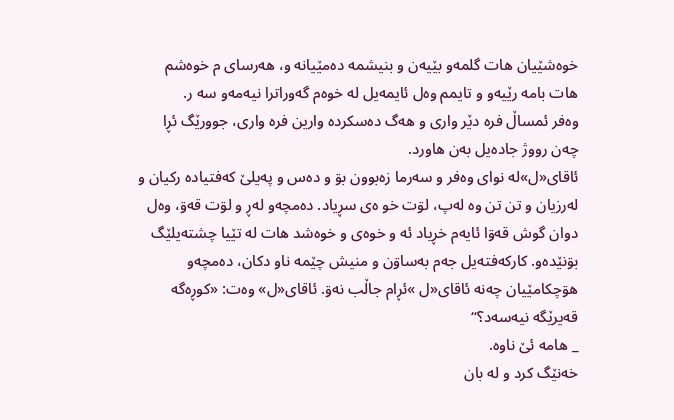خوەشێیان هات گلمەو بێیەن و بنیشمه دەمێیانە و، هەرسای م خوەشم هات بامه رێیەو و تایمم وەل ئایمەیل له خوەم گەوراترا نیەمەو سه ر.
وەفر ئمساڵ فره دێر واری و هەگ دەسکرده وارین فره واری، جوورێگ ئڕا چەن رووژ جادەیل بەن هاورد.
ئاقای«ل»له نوای وەفر و سەرما زەبوون بۊ و دەس و پەیلێ کەفتیاده رکیان و لەرزیان و تن تن وه لەپ، لۊت خو ەی سڕیاد. دەمچەو لەڕ و لۊت قەۊ، وەل دوان گوش قەۊا ئایەم خڕیاد ئه و خوەی و خوەشد هات له تێیا چشتەیلێگ بۊنێدەو. کارکەفتەیل جەم بەساۊن و منیش چێمە ناو دکان، دەمچەو هۊچکامێیان چەنه ئاقای«ل »ئڕام جاڵب نەۊ. ئاقای«ل» وەت: «کوڕەگه قەیرێگه نیەسەد؟“
_ هامه ئێ ناوه.
خەنێگ کرد و له بان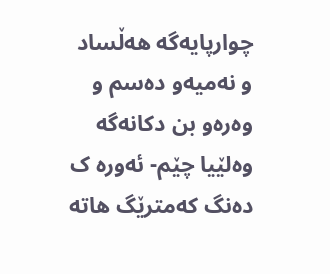چوارپایەگه هەڵساد و نەمیەو دەسم و وەرەو بن دکانەگه وەلێیا چێم- ئەوره ک دەنگ کەمترێگ هاته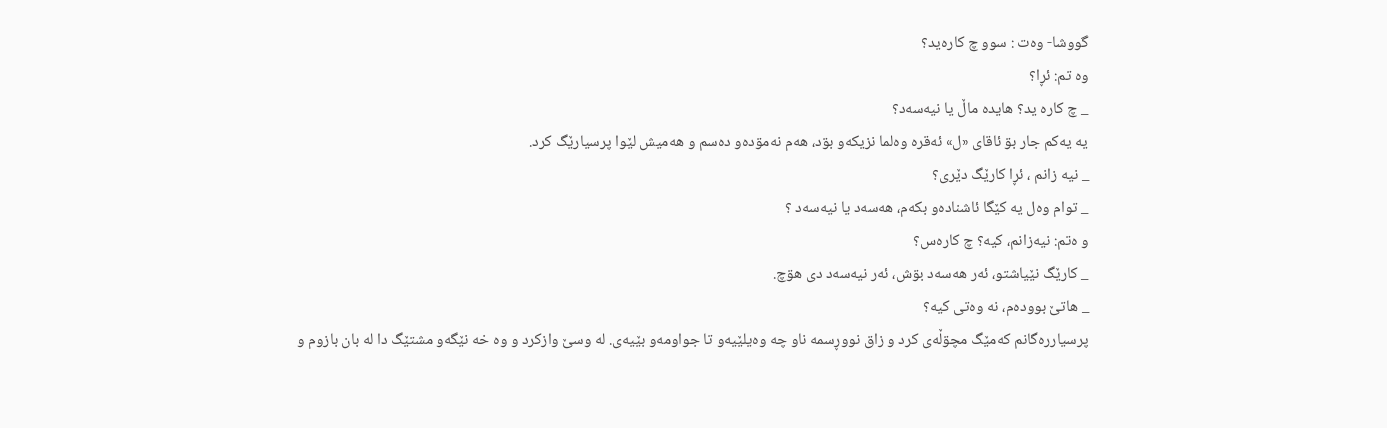گووشا- وەت : سوو چ کارەید؟
وە تم: ئڕا؟
_ چ کاره ید؟ هایده ماڵ یا نیەسەد؟
یه یەکم جار بۊ ئاقای «ل» ئەقره وەلما نزیکەو بۊد، هەم نەمۊدەو دەسم و هەمیش لێوا پرسیارێگ کرد.
_ نیه زانم ، ئڕا کارێگ دێری؟
_ توام وەل یە کێگا ئاشنادەو بکەم، هەسەد یا نیەسەد ؟
و ەتم: نیەزانم، کیه؟ چ کارەس؟
_ کارێگ نێیاشتو، ئەر هەسەد بۊش، ئەر نیەسەد دی هۊچ.
_ هاتێ بوودەم، نه وەتی کیه؟
پرسیاررەگانم کەمێگ مچۊڵەی کرد و زاق نووڕسمه ناو چه وەیلێیەو تا جواومەو بێیەی. له وسێ وازکرد و وه خه نێگەو مشتێگ دا له بان بازوم و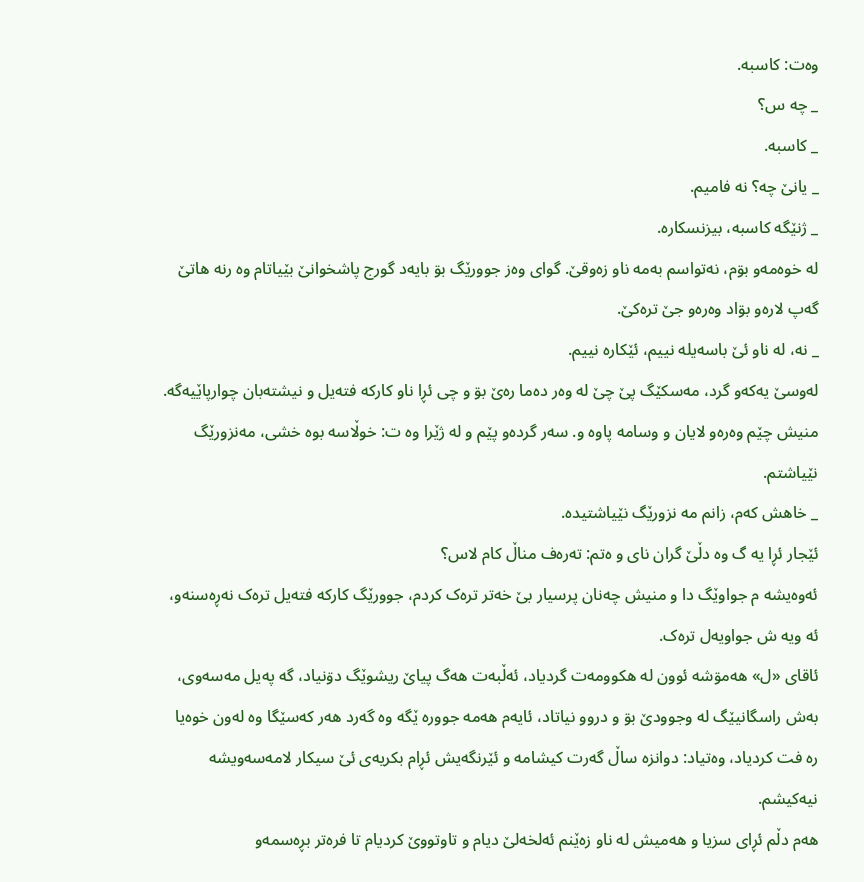وەت: کاسبه.
_ چه س؟
_ کاسبه.
_ یانێ چه؟ نە فامیم.
_ ژنێگه کاسبه، بیزنسکاره.
له خوەمەو بۊم، نەتواسم بەمه ناو زەوقێ. گوای وەز جوورێگ بۊ بایەد گورج پاشخوانێ بێیاتام وە رنە هاتێ گەپ لارەو بۊاد وەرەو جێ ترەکێ.
_ نە، لە ناو ئێ باسەیله نییم، ئێکاره نییم.
لەوسێ یەکەو گرد، مەسکێگ پێ چێ له وەر دەما رەێ بۊ و چی ئڕا ناو کارکه فتەیل و نیشتەبان چوارپاێیەگه. منیش چێم وەرەو لایان و وسامه پاوه و. سەر گردەو پێم و له ژێرا وە ت: خوڵاسه بوه خشی، مەنزورێگ نێیاشتم.
_ خاهش کەم، زانم مه نزورێگ نێیاشتیده.
ئێجار ئڕا یه گ وه دڵێ گران نای و ەتم: تەرەف مناڵ کام لاس؟
ئەوەیشه م جواوێگ دا و منیش چەنان پرسیار بێ خەتر ترەک کردم، جوورێگ کارکه فتەیل ترەک نەڕەسنەو، ئه ویه ش جواویەل ترەک.
ئاقای «ل» هەمۊشه ئوون له هکوومەت گردیاد، ئەڵبەت هەگ پیاێ ریشوێگ دۊنیاد، گه پەیل مەسەوی، بەش راسگانیێگ له وجوودێ بۊ و دروو نیاتاد، ئایەم هەمه جووره ێگه وە گەرد هەر کەسێگا وه لەون خوەیا ره فت کردیاد، وەتیاد: دوانزه ساڵ گەرت کیشامه و ئێرنگەیش ئڕام بکریەی ئێ سیکار لامەسەویشه نیەکیشم.
هەم دڵم ئڕای سزیا و هەمیش له ناو زەێنم ئەلخەلێ دیام و تاوتووێ کردیام تا فرەتر بڕەسمەو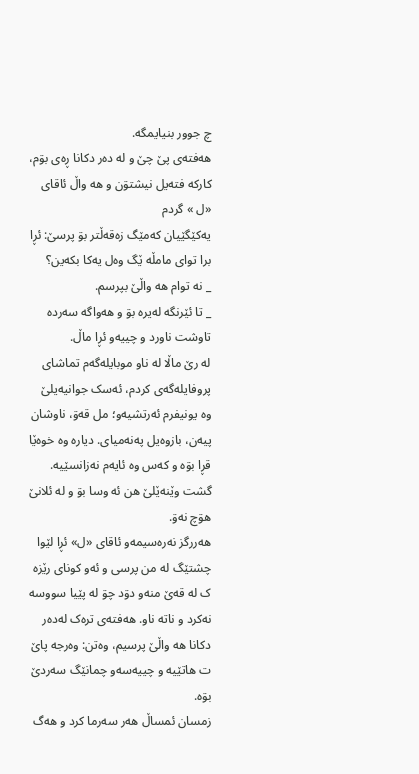چ جوور بنیایمگه.
هەفتەی پێ چێ و له دەر دکانا ڕەی بۊم، کارکه فتەیل نیشتۊن و هه واڵ ئاقای «ل » گردم
یەکێگێیان کەمێگ زەقەڵتر بۊ پرسێ: ئڕا برا توای مامڵه ێگ وەل یەکا بکەین؟
_ نە توام هه واڵێ بپرسم.
_ تا ئێرنگه لەیره بۊ و هەواگه سەرده تاوشت ناورد و چییەو ئڕا ماڵ.
له رێ ماڵا له ناو موبایلەگەم تماشای پروفایلەگەی کردم، ئەسک جوانیەیلێ وه یونیفرم ئەرتشیەو؛ مل قەۊ، ناوشان پیەن، بازوەیل پەنەمیای. دیاره وه خوەێا قڕا بۊه و کەس وه ئایەم نەزانسێیه. گشت وێنەێلێ هن ئه وسا بۊ و لە ئلانێ هۊچ نەۊ.
هەررگز نەرەسیمەو ئاقای «ل» ئڕا لێوا چشتێگ لە من پرسی و ئەو کونای رێزە ک له قەێ منەو دۊد چۊ له پێیا سووسه نەکرد و ناتە ناو. هەفتەی ترەک لەدەر دکانا هه واڵێ پرسیم، وەتن: وەرجە پاێ ت هاتێیه و چییەسەو چمانێگ سەردێ بۊه.
زمسان ئمساڵ هەر سەرما کرد و هەگ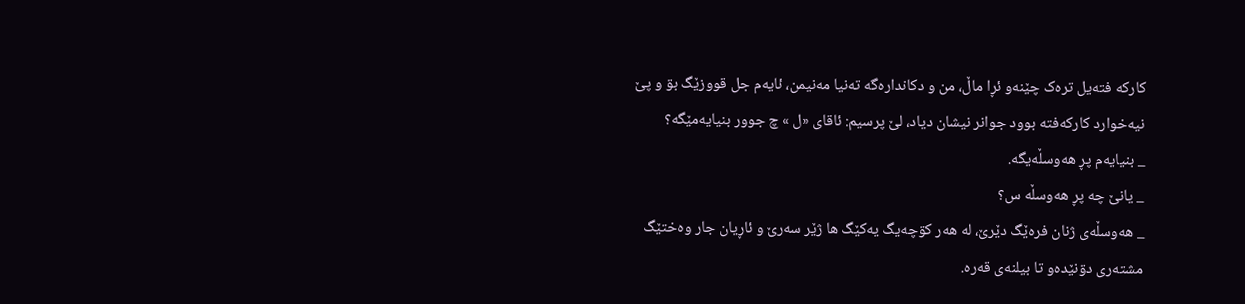کارکه فتەیل ترەک چێنەو ئڕا ماڵ، من و دکاندارەگه تەنیا مەنیمن، ئایەم جل قووزێگ بۊ و پێ نیەخوارد کارکەفته بوود جوانر نیشان دیاد، لێ پرسیم: ئاقای «ل » چ جوور بنیایەمێگه؟
_ بنیایەم پڕ هەوسڵەیگه.
_ یانێ چە پڕ هەوسڵه س؟
_ هەوسڵەی ژنان فرەێگ دێرێ، له هەر کۊچەیگ یەکێگ ها ژێر سەرێ و ئاڕیان جار وەختێگ
مشتەری دۊنێدەو تا بیلنەی قەره.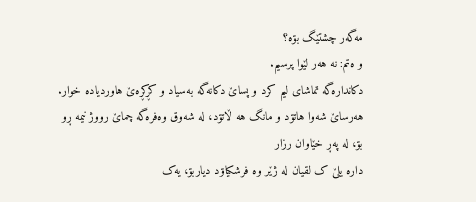مەگەر چشتێگ بۊه؟
و ەتم: نە هەر لێوا پرسیم.
دکاندارەگه تماشای لیم کرد و پساێ دکانەگه بەسیاد و کڕکڕەێ هاوردیاده خوار.
هەرساێ شەوا هاتۊد و مانگ هه ڵاتۊد، له شەوق وەفرەگه چماێ رووژ نیمه ڕو بۊ، له پەڕ خێاوان رزار
داره یلێ ک لقیان له ژێر وه فرشکیاۊد دیاربۊ، یەک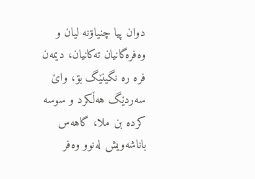دوان پیا چنیاۊنه لیان و وەفرەگانیان تەکانیان، دیمەن فره ره نگینێگ بۊ، واێ سەردێگ هەڵکرد و سوسه کرده بن ملا، گاهەس باناشەویش لەنوو وەفر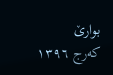بوارێ
کەرج ١٣٩٦